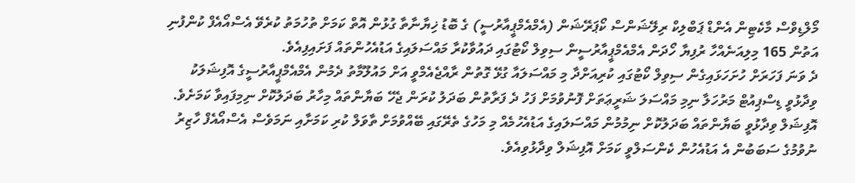މޯލްޑިވްސް މާކެޓިން އެންޑް ޕަބްލިކް ރިލޭޝަންސް ކޯޕަރޭޝަން (އެމްއެމްޕީއާރުސީ) ގެ ބޮޑު ޚިޔާނާތާ ގުޅުން އޮތް ކަމަށް ތުހުމަތު ކުރެވޭ އެސްއޯއެފް ކުންފުނި އަތުން 165 މިލިއަނެއްހާ ރުފިޔާ ހޯދަން އެމްއެމްޕީއާރުސީން ސިވިލް ކޯޓުގައި ދައުވާކުރާ މައްސަލައިގެ އަޑުއެހުންތައް ފަށައިފިއެވެ.
ދެ ވަނަ ފަހަރަށް ހުށަހަޅައިގެން ސިވިލް ކޯޓުގައި ކުރިއަށްދާ މި މައްސަލައާ ގުޅޭ ގޮތުން ރާއްޖެއެމްވީ އަށް މައުލޫމާތު ދެމުން އެމްއެމްޕީއާރުސީގެ އޮފިޝަލަކު ވިދާޅުވީ ޑިސްޕިއުޓް މަރުހަލާ ނިމި މައްސަލަ ޝަރީޢަތަށް ފޮނުވުމަށް ފަހު ދެ ފަރާތުން ބަދަލު ކުރަން ޖެހޭ ބަޔާންތައް މިހާރު ބަދަލުކޮށް ނިމިފައިވާ ކަމަށެވެ.
އޮފިޝަލް ވިދާޅުވީ ބަޔާންތައް ބަދަލުކޮށް ނިމުމުން މައްސަލައިގެ އަޑުއެހުމެއް މި މަހުގެ ތެރޭގައި ބޭއްވުމަށް ތާވަލް ކުރި ކަމަށާއި ނަމަވެސް އެސްއޯއެފް ހާޒިރު ނުވުމުގެ ސަބަބުން އެ އަޑުއެހުން ކެންސަލްވީ ކަމަށް އޮފިޝަލް ވިދާޅުވިއެވެ.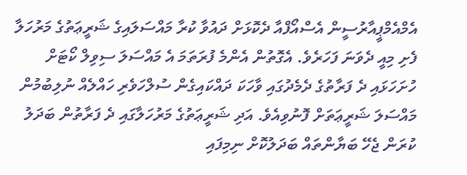އެމްއެމްޕީއާރުސީން އެސްއޯފްއާ ދެކޮޅަށް ދައުވާ ކުރާ މައްސަލައިގެ ޝަރީޢަތުގެ މަރުހަލާ ފެށި މިއީ ދެވަނަ ފަހަރެވެ. އެގޮތުން އެންމެ ފުރަތަމަ އެ މައްސަލަ ސިވިލް ކޯޓަށް ހުށަހަޅައި ދެ ފަރާތުގެ ދެމެދުގައި ވާހަކަ ދައްކައިގެން ސުލްހަވެރި ހައްލެއް ނުލިބުމުން މައްސަލަ ޝަރީޢަތަށް ފޮނުވިއެވެ. އަދި ޝަރީޢަތުގެ މަރުހަލާގައި ދެ ފަރާތުން ބަދަލު ކުރަން ޖެހޭ ބަޔާންތައް ބަދަލުކޮށް ނިމިފައި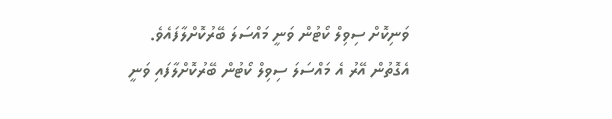ވަނިކޮށް ސިވިލް ކޯޓުން ވަނީ މައްސަލަ ބޭރުކޮށްލާފައެވެ.
އެގޮތުން އޭރު އެ މައްސަލަ ސިވިލް ކޯޓުން ބޭރުކޮށްލާފައި ވަނީ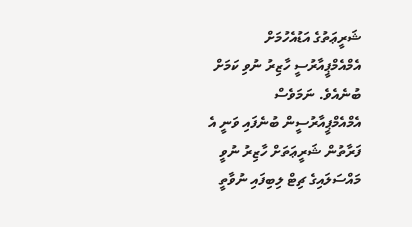ޝަރީޢަތުގެ އަޑުއެހުމަށް އެމްއެމްޕީއާރުސީ ހާޒިރު ނުވި ކަމަށް ބުނެއެވެ. ނަމަވެސް އެމްއެމްޕީއާރުސީން ބުނެފައި ވަނީ އެ ފަރާތުން ޝަރީޢަތަށް ހާޒިރު ނުވީ މައްސަލައިގެ ޗިޓް ލިބިފައި ނުވާތީ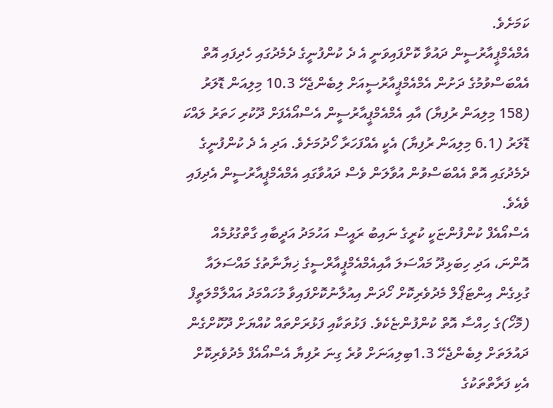ކަމަށެވެ.
އެމްއެމްޕީއާރުސީން ދައުވާ ކޮށްފައިވަނީ އެ ދެ ކުންފުނީގެ ދެމެދުގައި ހެދިފައި އޮތް އެއްބަސްވުމުގެ ދަށުން އެމްއެމްޕީއާރުސީއަށް ލިބެންޖެހޭ 10.3 މިލިއަން ޑޮލަރު (158 މިލިއަން ރުފިޔާ) އާއި އެމްއެމްޕީއާރުސީން އެސްއޯއެފަށް ދޫކުރި ހަތަރު ލައްކަ ޑޮލަރު (6.1 މިލިއަން ރުފިޔާ) އެކީ އެއްފަހަރާ ހޯދުމަށެވެ. އަދި އެ ދެ ކުންފުނީގެ ދެމެދުގައި އޮތް އެއްބަސްވުން އުވާލަން ވެސް ދައުވާގައި އެމްއެމްޕީއާރުސީން އެދިފައި ވެއެވެ.
އެސްއޯއެފް ކުންފުންޏަކީ ކުރީގެ ނައިބު ރައީސް އަހުމަދު އަދީބާއި ގާތްގުޅުމެއް އޮންނަ، އަދި ހިބަޅިދޫ މައްސަލަ އާއިއެމްއެމްޕީއާރްސީގެ ޚިޔާނާތުގެ މައްސަލައާ ގުޅިގެން އިންޓަޕޯލް މެދުވެރިކޮށް ހޯދަން އިއުލާނުކޮށްފައިވާ މުހައްމަދު އައްލާމްލަތީފް (މޮހޯ)ގެ ހިއްސާ އޮތް ކުންފުންޏެކެވެ. ފަޅުތަކާއި ފަޅުރަށްތައް ކުއްޔަށް ދޫކޮށްގެން ދައުލަތަށް ލިބެންޖެހޭ 1.3ބިލިއަނަށް ވުރެ ގިނަ ރުފިޔާ އެސްއޯއެފް މެދުވެރިކޮށް އެކި ފަރާތްތަކުގެ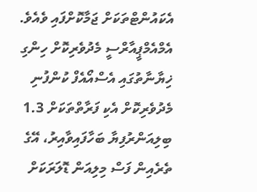އެކައުންޓްތަކަށް ޖަމާކޮށްފައި ވެއެވެ.
އެމްއެމްޕީއާރްސީ މެދުވެރިކޮށް ހިންގި ޚިޔާނާތުގައި އެސްއޯއެފް ކުންފުނި މެދުވެރިކޮށް އެކި ފަރާތްތަކަށް 1.3 ބިލިއަންރުފިޔާ ބަހާފައިވާއިރު، އޭގެ ތެރެއިން ފަސް މިލިއަން ޑޮލަރަކަށް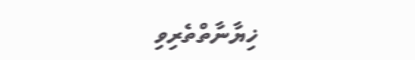ޚިޔާނާތްތެރިވި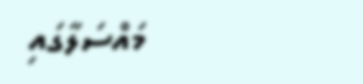މައްސަލާގައި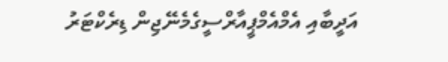އަދީބާއި އެމްއެމްޕީއާރްސީގެމެނޭޖިން ޑިރެކްޓަރު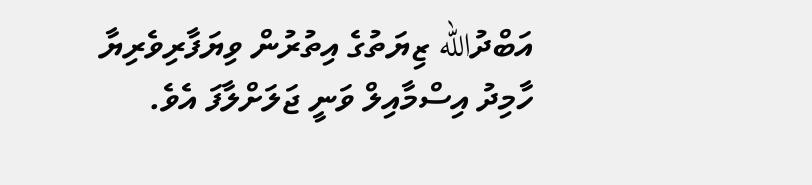އަބްދުالله ޒިޔަތުގެ އިތުރުން ވިޔަފާރިވެރިޔާ ހާމިދު އިސްމާއިލް ވަނީ ޖަލަށްލާފަ އެވެ.